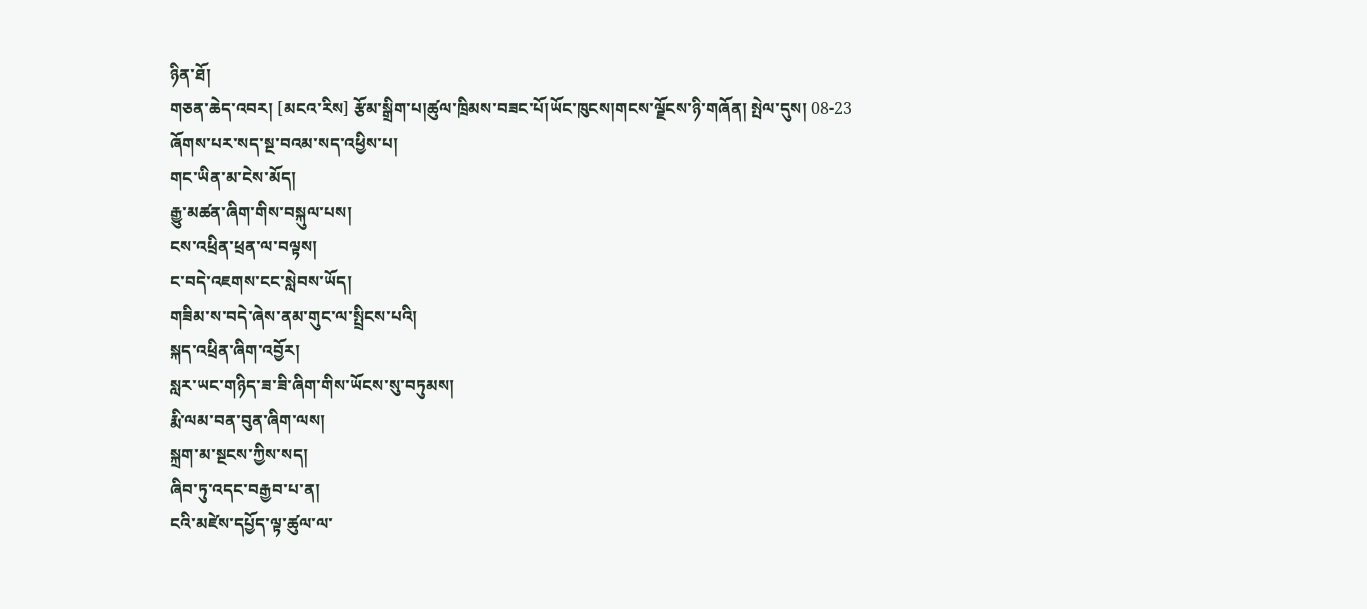ཉིན་ཐོ།
གཅན་ཆེད་འབར། [མངའ་རིས] རྩོམ་སྒྲིག་པ།ཚུལ་ཁྲིམས་བཟང་པོ།ཡོང་ཁུངས།གངས་ལྗོངས་ཉི་གཞོན། སྤེལ་དུས། 08-23
ཞོགས་པར་སད་སྔ་བའམ་སད་འཕྱིས་པ།
གང་ཡིན་མ་ངེས་མོད།
རྒྱུ་མཚན་ཞིག་གིས་བསྐུལ་པས།
ངས་འཕྲིན་ཕྲན་ལ་བལྟས།
ང་བདེ་འཇགས་ངང་སླེབས་ཡོད།
གཟིམ་ས་བདེ་ཞེས་ནམ་གུང་ལ་སྤྲིངས་པའི།
སྐད་འཕྲིན་ཞིག་འབྱོར།
སླར་ཡང་གཉིད་ཟ་ཟི་ཞིག་གིས་ཡོངས་སུ་བཏུམས།
རྨི་ལམ་བན་བུན་ཞིག་ལས།
སྐྲག་མ་སྔངས་ཀྱིས་སད།
ཞིབ་ཏུ་འདང་བརྒྱབ་པ་ན།
ངའི་མཛེས་དཔྱོད་ལྟ་ཚུལ་ལ་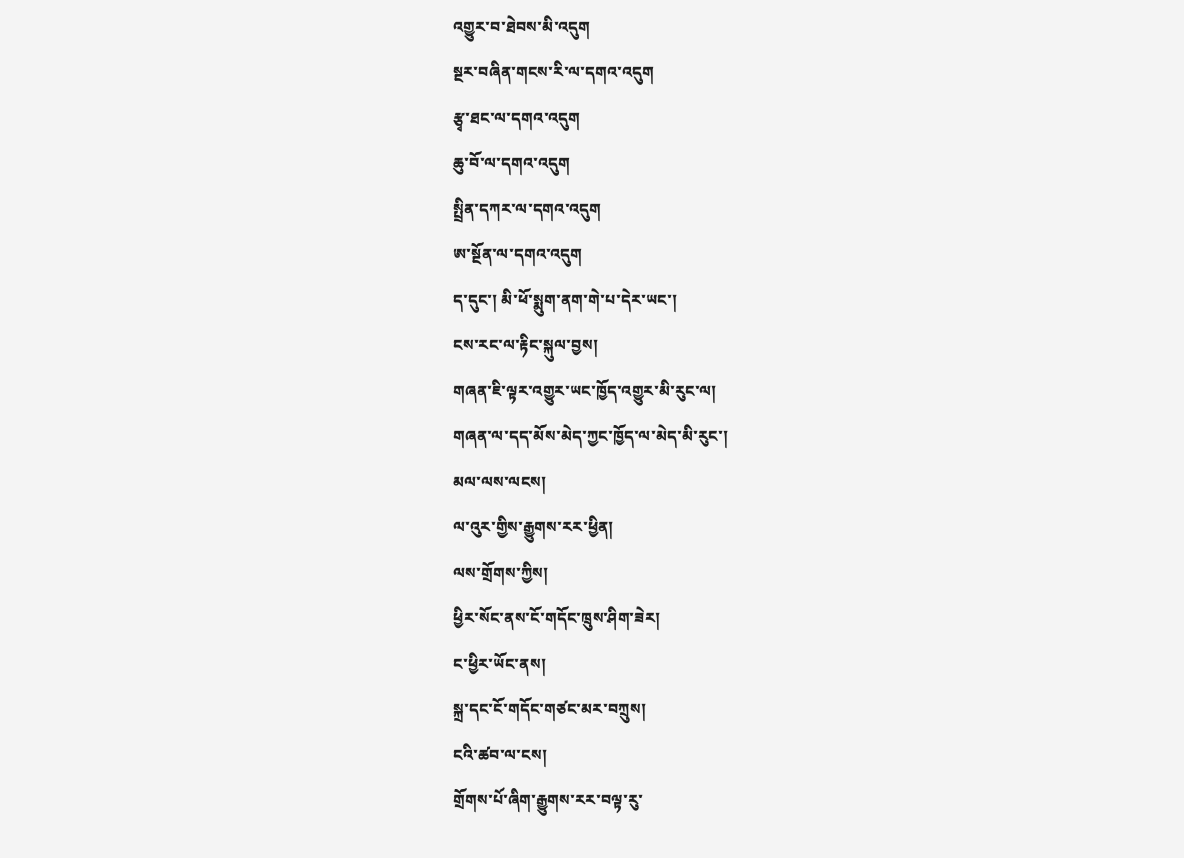འགྱུར་བ་ཐེབས་མི་འདུག
སྔར་བཞིན་གངས་རི་ལ་དགའ་འདུག
རྩྭ་ཐང་ལ་དགའ་འདུག
ཆུ་བོ་ལ་དགའ་འདུག
སྤྲིན་དཀར་ལ་དགའ་འདུག
ཨ་སྔོན་ལ་དགའ་འདུག
ད་དུང་། མི་ཕོ་སྨུག་ནག་གེ་པ་དེར་ཡང་།
ངས་རང་ལ་རྟིང་སྐུལ་བྱས།
གཞན་ཇི་ལྟར་འགྱུར་ཡང་ཁྱོད་འགྱུར་མི་རུང་ལ།
གཞན་ལ་དད་མོས་མེད་ཀྱང་ཁྱོད་ལ་མེད་མི་རུང་།
མལ་ལས་ལངས།
ལ་འུར་གྱིས་རྒྱུགས་རར་ཕྱིན།
ལས་གྲོགས་ཀྱིས།
ཕྱིར་སོང་ནས་ངོ་གདོང་ཁྲུས་ཤིག་ཟེར།
ང་ཕྱིར་ཡོང་ནས།
སྐྲ་དང་ངོ་གདོང་གཙང་མར་བཀྲུས།
ངའི་ཚབ་ལ་ངས།
གྲོགས་པོ་ཞིག་རྒྱུགས་རར་བལྟ་རུ་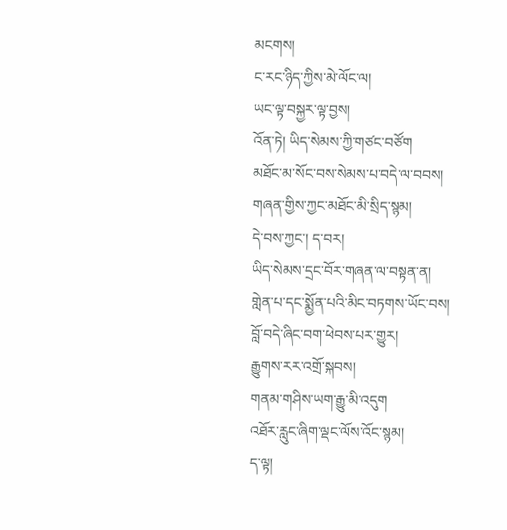མངགས།
ང་རང་ཉིད་ཀྱིས་མེ་ལོང་ལ།
ཡང་ལྟ་བསྐྱར་ལྟ་བྱས།
འོན་ཏེ། ཡིད་སེམས་ཀྱི་གཙང་བཙོག
མཐོང་མ་སོང་བས་སེམས་པ་བདེ་ལ་བབས།
གཞན་གྱིས་ཀྱང་མཐོང་མི་སྲིད་སྙམ།
དེ་བས་ཀྱང་། ད་བར།
ཡིད་སེམས་དྲང་བོར་གཞན་ལ་བསྟན་ན།
གླེན་པ་དང་སྨྱོན་པའི་མིང་བཏགས་ཡོང་བས།
བློ་བདེ་ཞིང་བག་ཕེབས་པར་གྱུར།
རྒྱུགས་རར་འགྲོ་སྐབས།
གནམ་གཤིས་ཡག་རྒྱུ་མི་འདུག
འཐོར་རླུང་ཞིག་ལྡང་ལོས་འོང་སྙམ།
ད་ལྟ།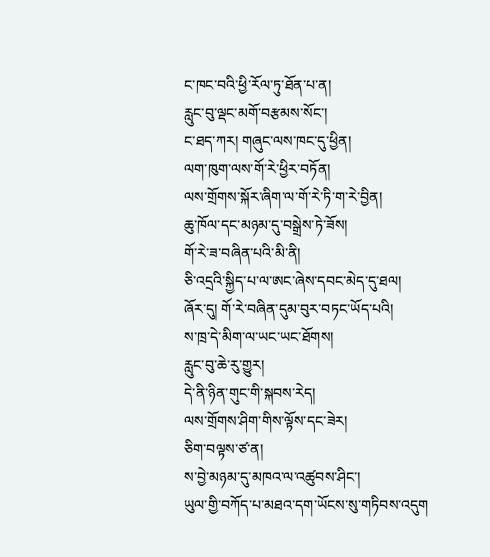ང་ཁང་བའི་ཕྱི་རོལ་ཏུ་ཐོན་པ་ན།
རླུང་བུ་ལྡང་མགོ་བརྩམས་སོང་།
ང་ཐད་ཀར། གཞུང་ལས་ཁང་དུ་ཕྱིན།
ལག་ཁུག་ལས་གོ་རེ་ཕྱིར་བཏོན།
ལས་གྲོགས་སྐོར་ཞིག་ལ་གོ་རེ་ཏི་ག་རེ་བྱིན།
ཆུ་ཁོལ་དང་མཉམ་དུ་བསྒྲེས་ཏེ་ཟོས།
གོ་རེ་ཟ་བཞིན་པའི་མི་ནི།
ཅི་འདྲའི་སྐྱིད་པ་ལ་ཨང་ཞེས་དབང་མེད་དུ་ཐལ།
ཞོར་དུ། གོ་རེ་བཞིན་དུམ་བུར་བཏང་ཡོད་པའི།
ས་ཁྲ་དེ་མིག་ལ་ཡང་ཡང་ཐོགས།
རླུང་བུ་ཆེ་རུ་གྱུར།
དེ་ནི་ཉིན་གུང་གི་སྐབས་རེད།
ལས་གྲོགས་ཤིག་གིས་ལྟོས་དང་ཟེར།
ཅིག་བལྟས་ཙ་ན།
ས་བྱེ་མཉམ་དུ་མཁའ་ལ་འཚུབས་ཤིང་།
ཡུལ་གྱི་བཀོད་པ་མཐའ་དག་ཡོངས་སུ་གཏིབས་འདུག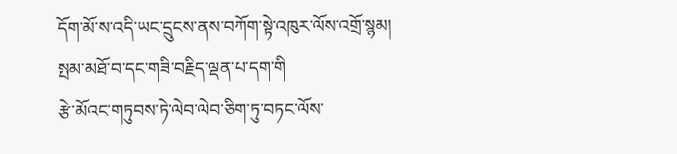དོག་མོ་ས་འདི་ཡང་དྲུངས་ནས་བཀོག་སྟེ་འཁུར་ལོས་འགྲོ་སྙམ།
སྤམ་མཐོ་བ་དང་གཟི་བརྗིད་ལྡན་པ་དག་གི
རྩེ་མོའང་གཏུབས་ཏེ་ལེབ་ལེབ་ཅིག་ཏུ་བཏང་ལོས་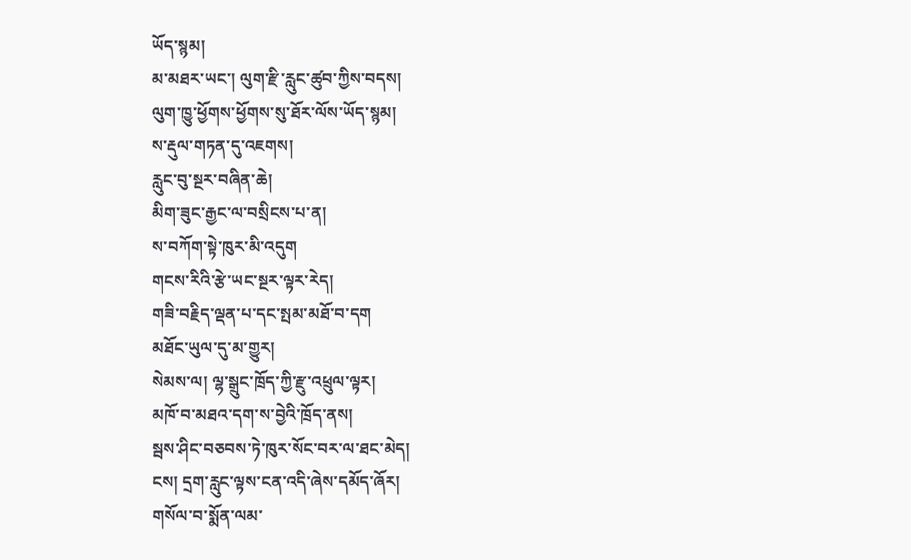ཡོད་སྙམ།
མ་མཐར་ཡང་། ལུག་རྫི་རླུང་ཚུབ་ཀྱིས་བདས།
ལུག་ཁྱུ་ཕྱོགས་ཕྱོགས་སུ་ཐོར་ལོས་ཡོད་སྙམ།
ས་རྡུལ་གཏན་དུ་འཇགས།
རླུང་བུ་སྔར་བཞིན་ཆེ།
མིག་ཟུང་རྒྱང་ལ་བསྲིངས་པ་ན།
ས་བཀོག་སྟེ་ཁུར་མི་འདུག
གངས་རིའི་རྩེ་ཡང་སྔར་ལྟར་རེད།
གཟི་བརྗིད་ལྡན་པ་དང་སྤམ་མཐོ་བ་དག
མཐོང་ཡུལ་དུ་མ་གྱུར།
སེམས་ལ། ལྷ་སྒྲུང་ཁྲོད་ཀྱི་རྫུ་འཕྲུལ་ལྟར།
མཁོ་བ་མཐའ་དག་ས་བྱེའི་ཁྲོད་ནས།
སྦས་ཤིང་བཅབས་ཏེ་ཁུར་སོང་བར་ལ་ཐང་མེད།
ངས། དྲག་རླུང་ལྟས་ངན་འདི་ཞེས་དམོད་ཞོར།
གསོལ་བ་སྨོན་ལམ་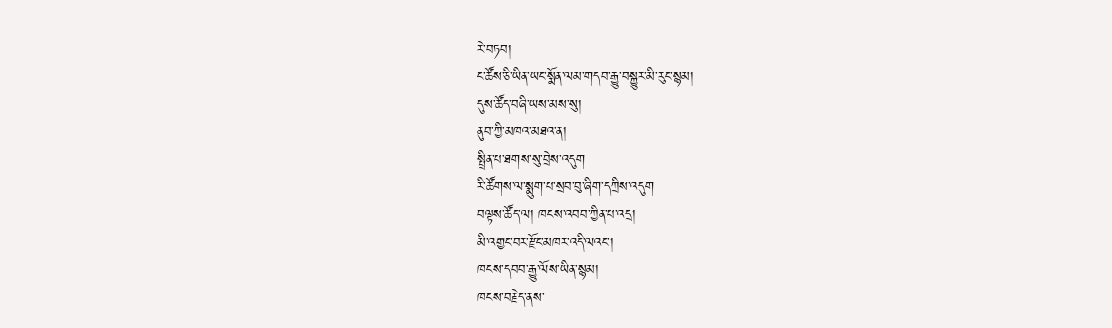རེ་བཏབ།
ང་ཚོས་ཅི་ཡིན་ཡང་སྨོན་ལམ་གདབ་རྒྱུ་བསྐྱུར་མི་རུང་སྙམ།
དུས་ཚོད་བཞི་ཡས་མས་སུ།
ནུབ་ཀྱི་མཁའ་མཐའ་ན།
སྤྲིན་པ་ཐགས་སུ་བྲེས་འདུག
རི་ཚོགས་ལ་སྨུག་པ་སྲབ་བུ་ཞིག་དཀྲིས་འདུག
བལྟས་ཚོད་ལ། ཁངས་འབབ་ཀྱིན་པ་འདྲ།
མི་འགྱང་བར་རྫོང་མཁར་འདི་ལའང་།
ཁངས་དབབ་རྒྱུ་ལོས་ཡིན་སྙམ།
ཁངས་བརྗེད་ནས་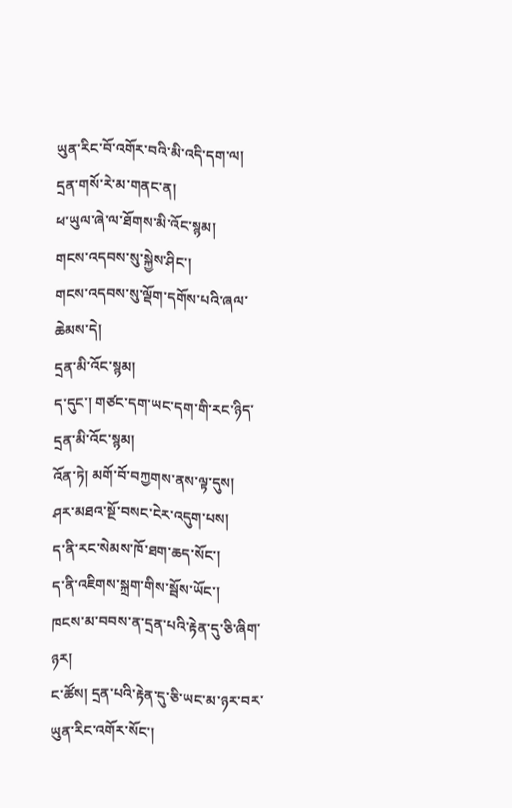ཡུན་རིང་བོ་འགོར་བའི་མི་འདི་དག་ལ།
དྲན་གསོ་རེ་མ་གནང་ན།
ཕ་ཡུལ་ཞེ་ལ་ཐོགས་མི་འོང་སྙམ།
གངས་འདབས་སུ་སྐྱེས་ཤིང་།
གངས་འདབས་སུ་ལྡོག་དགོས་པའི་ཞལ་ཆེམས་དེ།
དྲན་མི་འོང་སྙམ།
ད་དུང་། གཙང་དག་ཡང་དག་གི་རང་ཉིད་དྲན་མི་འོང་སྙམ།
འོན་ཏེ། མགོ་བོ་བཀྱགས་ནས་ལྟ་དུས།
ཤར་མཐའ་སྔོ་བསང་ངེར་འདུག་པས།
ད་ནི་རང་སེམས་ཁོ་ཐག་ཆད་སོང་།
ད་ནི་འཇིགས་སྐྲག་གིས་སྦོས་ཡོང་།
ཁངས་མ་བབས་ན་དྲན་པའི་རྟེན་དུ་ཅི་ཞིག་ཉར།
ང་ཚོས། དྲན་པའི་རྟེན་དུ་ཅི་ཡང་མ་ཉར་བར་ཡུན་རིང་འགོར་སོང་།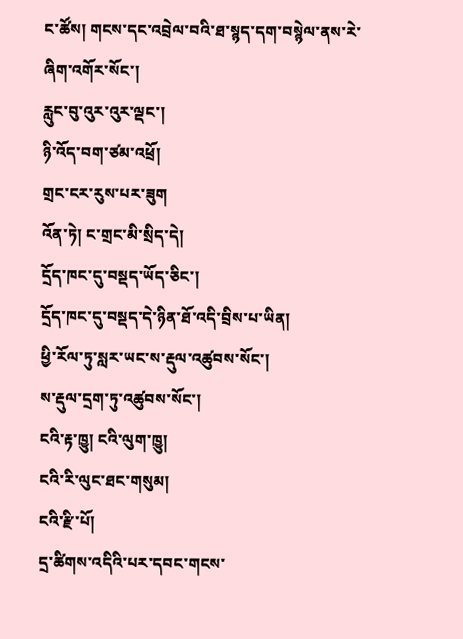ང་ཚོས། གངས་དང་འབྲེལ་བའི་ཐ་སྙད་དག་བསྙེལ་ནས་རེ་ཞིག་འགོར་སོང་།
རླུང་བུ་འུར་འུར་ལྡང་།
ཉི་འོད་བག་ཙམ་འཕྲོ།
གྲང་ངར་རུས་པར་ཟུག
འོན་ཏེ། ང་གྲང་མི་སྲིད་དེ།
དྲོད་ཁང་དུ་བསྡད་ཡོད་ཅིང་།
དྲོད་ཁང་དུ་བསྡད་དེ་ཉིན་ཐོ་འདི་བྲིས་པ་ཡིན།
ཕྱི་རོལ་ཏུ་སླར་ཡང་ས་རྡུལ་འཚུབས་སོང་།
ས་རྡུལ་དྲག་ཏུ་འཚུབས་སོང་།
ངའི་རྟ་ཁྱུ། ངའི་ལུག་ཁྱུ།
ངའི་རི་ལུང་ཐང་གསུམ།
ངའི་རྫི་པོ།
དྲ་ཚིགས་འདིའི་པར་དབང་གངས་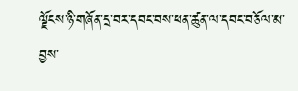ལྗོངས་ཉི་གཞོན་དྲ་བར་དབང་བས་ཕན་ཚུན་ལ་དབང་བཅོལ་མ་བྱས་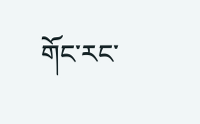གོང་རང་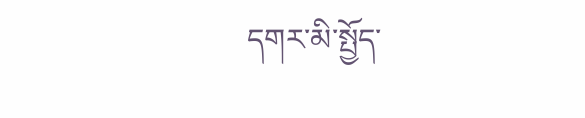དགར་མི་སྤྱོད་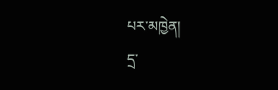པར་མཁྱེན།
དྲ་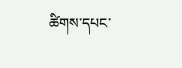ཚིགས་དཔང་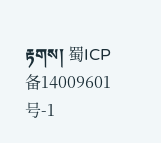རྟགས། 蜀ICP备14009601号-1